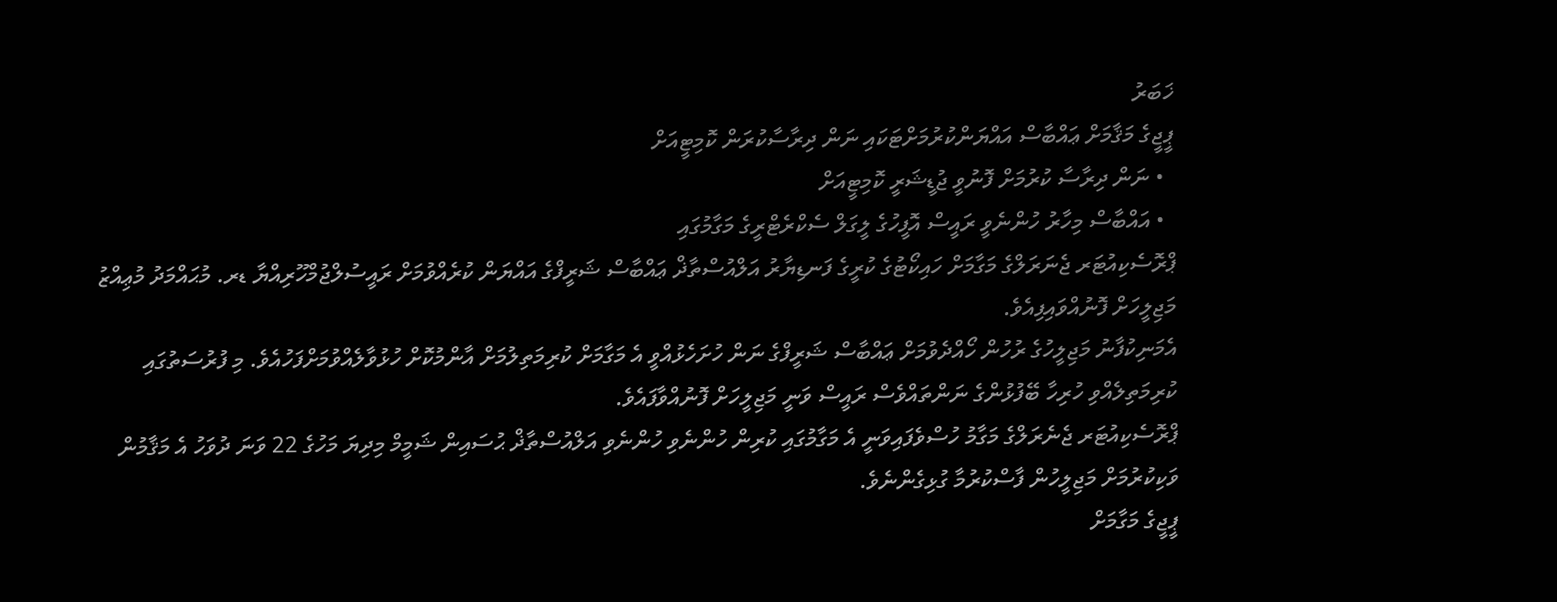ޚަބަރު
ޕީޖީގެ މަޤާމަށް ޢައްބާސް އައްޔަންކުރުމަށްޓަކައި ނަން ދިރާސާކުރަން ކޮމިޓީއަށް
  • ނަން ދިރާސާ ކުރުމަށް ފޮނުވީ ޖުޑީޝަރީ ކޮމިޓީއަށް
  • އައްބާސް މިހާރު ހުންނެވީ ރައީސް އޮފީހުގެ ލީގަލް ސެކްރެޓްރީގެ މަގާމުގައި
ޕްރޮސެކިއުޓަރ ޖެނަރަލްގެ މަގާމަށް ހައިކޯޓުގެ ކުރީގެ ފަނޑިޔާރު އަލްއުސްތާޛް ޢައްބާސް ޝަރީފްގެ އައްޔަން ކުރެއްވުމަށް ރައީސުލްޖުމްހޫރިއްޔާ ޑރ. މުޙައްމަދު މުޢިއްޒު މަޖިލީހަށް ފޮނުއްވައިފިއެވެ.
އެމަނިކުފާނު މަޖިލީހުގެ ރުހުން ހޯއްދެވުމަށް ޢައްބާސް ޝަރީފްގެ ނަން ހުށަހެޅުއްވީ އެ މަގާމަށް ކުރިމަތިލުމަށް އާންމުކޮށް ހުޅުވާލެއްވުމަށްފަހުއެވެ. މި ފުރުސަތުގައި ކުރިމަތިލެއްވި ހުރިހާ ބޭފުޅުންގެ ނަންތައްވެސް ރައީސް ވަނީ މަޖިލީހަށް ފޮނުއްވާފައެވެ.
ޕްރޮސެކިއުޓަރ ޖެނެރަލްގެ މަގާމު ހުސްވެފައިވަނީ އެ މަގާމުގައި ކުރިން ހުންނެވި ހުންނެވި އަލްއުސްތާޛް ޙުސައިން ޝަމީމް މިދިޔަ މަހުގެ 22 ވަނަ ދުވަހު އެ މަޤާމުން ވަކިކުރުމަށް މަޖިލީހުން ފާސްކުރުމާ ގުޅިގެންނެވެ.
ޕީޖީގެ މަގާމަށް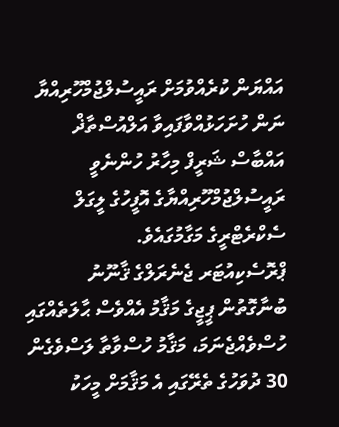އައްޔަން ކުރެއްވުމަށް ރައީސުލްޖުމްހޫރިއްޔާ ނަން ހުށަހަޅުއްވާފައިވާ އަލްއުސްތާޛް އައްބާސް ޝަރީފް މިހާރު ހުންނެވީ ރައީސުލްޖުމްހޫރިއްޔާގެ އޮފީހުގެ ލީގަލް ސެކްރެޓްރީގެ މަގާމުގައެވެ.
ޕްރޮސެކިއުޓަރ ޖެނެރަލްގެ ޤާނޫނު ބުނާގޮތުން ޕީޖީގެ މަޤާމު އެއްވެސް ޙާލަތެއްގައި ހުސްވެއްޖެނަމަ، މަޤާމު ހުސްވާތާ ލަސްވެގެން 30 ދުވަހުގެ ތެރޭގައި އެ މަޤާމަށް މީހަކު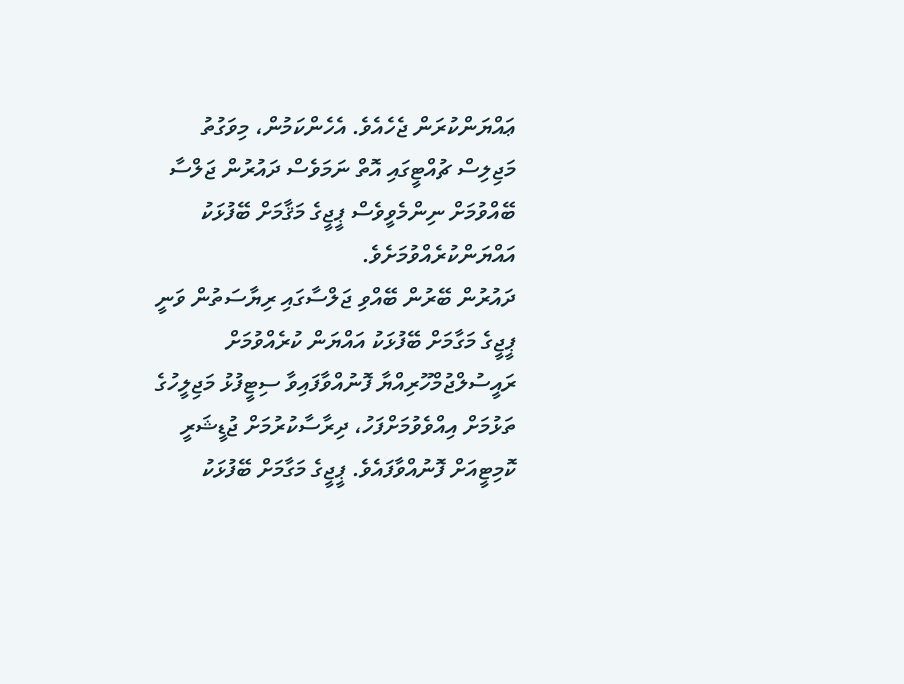ޢައްޔަންކުރަން ޖެހެއެވެ. އެހެންކަމުން، މިވަގުތު މަޖިލިސް ޗުއްޓީގައި އޮތް ނަމަވެސް ދައުރުން ޖަލްސާ ބޭއްވުމަށް ނިންމެވީވެސް ޕީޖީގެ މަޤާމަށް ބޭފުޅަކު އައްޔަންކުރެއްވުމަށެވެ.
ދައުރުން ބޭރުން ބޭއްވި ޖަލްސާގައި ރިޔާސަތުން ވަނީ ޕީޖީގެ މަގާމަށް ބޭފުޅަކު އައްޔަން ކުރެއްވުމަށް ރައީސުލްޖުމްހޫރިއްޔާ ފޮނުއްވާފައިވާ ސިޓީފުޅު މަޖިލީހުގެ ތަޅުމަށް އިއްވެވުމަށްފަހު، ދިރާސާކުރުމަށް ޖުޑީޝަރީ ކޮމިޓީއަށް ފޮނުއްވާފައެވެ. ޕީޖީގެ މަގާމަށް ބޭފުޅަކު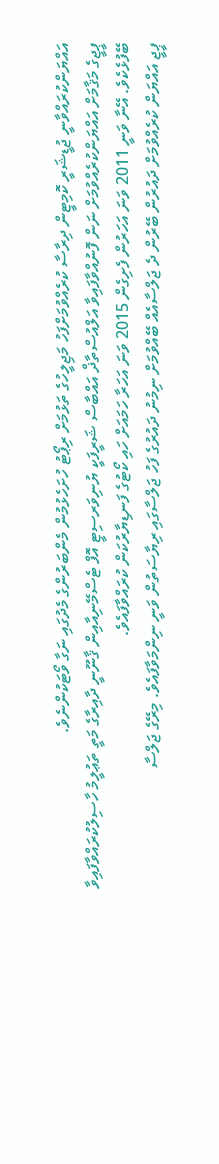އައްޔަންކުރައްވާނީ ޖުޑީޝަރީ ކޮމިޓީން ދިރާސާ ކުރެއްވުމަށްފަހު މަޖިލީހުގެ ތަޅުމަށް ރިޕޯޓު ހުށަހެޅުމުން މެންބަރުންގެ މެދުގައި ނަގާ ވޯޓަކުންނެވެ.
ޕީޖީގެ މަޤާމަށް އައްޔަންކުރެއްވުމަށް ނަން ފޮނުއްވާފައިވާ އަލްއުސްތާޛް އައްބާސް ޝަރީފަކީ ޔުނިވަރސިޓީ އޮފް ޓެސްމޭނިއާއިން ޤާނޫނީ ދާއިރާގެ މަތީ ތަޢުލީމު ހާސިލުކުރައްވާފައިވާ ބޭފުޅެކެވެ. އޭނާ ވަނީ 2011 ވަނަ އަހަރުން ފެށިގެން 2015 ވަނަ އަހަރާ ހަމައަށް ހައި ކޯޓުގެ ފަނޑިޔާރުކަން ކުރައްވާފައެވެ.
ޕީޖީ އައްޔަން ކުރެއްވުމަށް ދައުރުން ބޭރުން ދެ ޖަލްސާއެއް ބޭއްވުމަށް ނިމުނު ދައުރުގެ ފަހު ޖަލްސާގައި ރިޔާސަތުން ވަނީ ނިންމަވާފައެވެ. މިރޭގެ ޖަލްސާ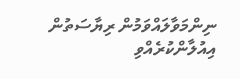ނިންމަވާލައްވަމުން ރިޔާސަތުން އިއުލާންކުރެއްވި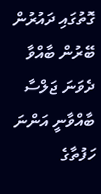ގޮތުގައި ދައުރުން ބޭރުން ބާއްވާ ދެވަނަ ޖަލްސާ ބާއްވާނީ އަންނަ ހަފުތާގެ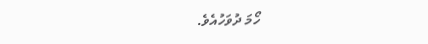ހޯމަ ދުވަހުއެވެ.